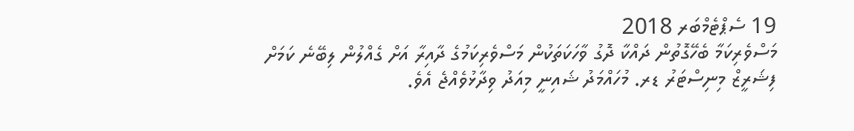19 ސެޕްޓެމްބަރ 2018
މަސްވެރިކަމާ ބެހޭގޮތުން ދައްކާ ދޮގު ވާހަކަތަކުން މަސްވެރިކަމުގެ ދާއިރާ އަށް ގެއްލުން ލިބޭނެ ކަމަށް ފިޝަރީޒް މިނިސްޓަރު ޑރ. މުހައްމަދު ޝައިނީ މިއަދު ވިދާޅުވެއްޖެ އެވެ.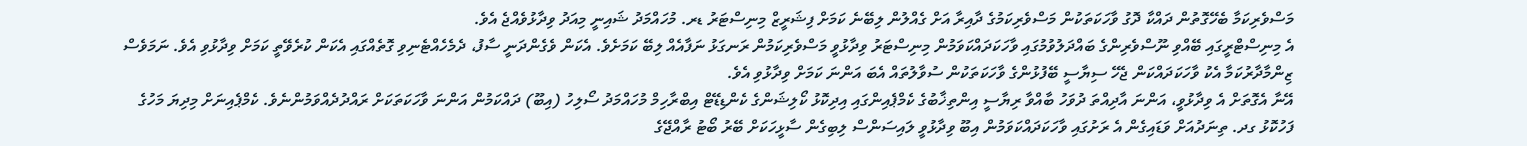މަސްވެރިކަމާ ބެހޭގޮތުން ދައްކާ ދޮގު ވާހަކަތަކުން މަސްވެރިކަމުގެ ދާއިރާ އަށް ގެއްލުން ލިބޭނެ ކަމަށް ފިޝަރީޒް މިނިސްޓަރު ޑރ. މުހައްމަދު ޝައިނީ މިއަދު ވިދާޅުވެއްޖެ އެވެ.
އެ މިނިސްޓްރީގައި ބޭއްވި ނޫސްވެރިންގެ ބައްދަލުވުމުގައި ވާހަކަދައްކަވަމުން މިނިސްޓަރު ވިދާޅުވީ މަސްވެރިކަމުން ރަނގަޅު ނަފާއެއް ލިބޭ ކަމަށެވެ. އެކަން ވެގެންދަނީ ސާފު، ދެމެހެއްޓެނިވި ގޮތެއްގައި އެކަން ކުރެވޭތީ ކަމަށް ވިދާޅުވި އެވެ. ނަމަވެސް ޒިންމާދާރުކަމާ އެކު ވާހަކަދައްކަން ޖެހޭ ސިޔާސީ ބޭފުޅުންގެ ވާހަކަތަކުން ސުވާލުތައް އެބަ އަންނަ ކަމަށް ވިދާޅުވި އެވެ.
އޭނާ އެގޮތަށް އެ ވިދާޅުވީ، އަންނަ އާދިއްތަ ދުވަހު ބާއްވާ ރިޔާސީ އިންތިޚާބުގެ ކެމްޕެއިންގައި އިދިކޮޅު ކޯލިޝަންގެ ކެންޑިޑޭޓް އިބްރާހިމް މުހައްމަދު ސޯލިހު (އިބޫ) ދައްކަމުން އަންނަ ވާހަކަތަކަށް ރައްދުދެއްވަމުންނެވެ. ކެމްޕެއިނަށް މިދިޔަ މަހުގެ ފަހުކޮޅު ގދ. ތިނަދުއަށް ވަޑައިގެން އެ ރަށުގައި ވާހަކަދައްކަވަމުން އިބޫ ވިދާޅުވީ ލައިސަންސް ލިބިގެން ސާޅީހަކަށް ބޭރު ބޯޓު ރާއްޖޭގެ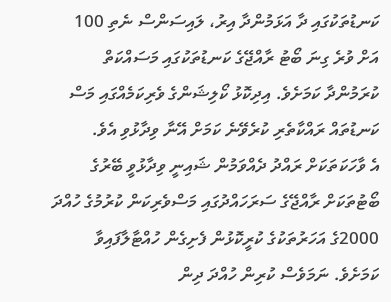ކަނޑުތަކުގައި ދާ އަޅަމުންދާ އިރު، ލައިސަންސް ނެތި 100 އަށް ވުރެ ގިނަ ބޯޓު ރާއްޖޭގެ ކަނޑުތަކުގައި މަސައްކަތް ކުރަމުންދާ ކަމަށެވެ. އިދިކޮޅު ކޯލިޝަންގެ ވެރިކަމެއްގައި މަސް ކަނޑުތައް ރައްކާތެރި ކުރެވޭނެ ކަމަށް އޭނާ ވިދާޅުވި އެވެ.
އެ ވާހަކަތަކަށް ރައްދު ދެއްވަމުން ޝައިނީ ވިދާޅުވީ ބޭރުގެ ބޯޓުތަކަށް ރާއްޖޭގެ ސަރަހައްދުގައި މަސްވެރިކަން ކުރުމުގެ ހުއްދަ 2000ގެ އަހަރުތަކުގެ ކުރީކޮޅުން ފެށިގެން ހުއްޓާލާފައިވާ ކަމަށެވެ. ނަމަވެސް ކުރިން ހުއްދަ ދިން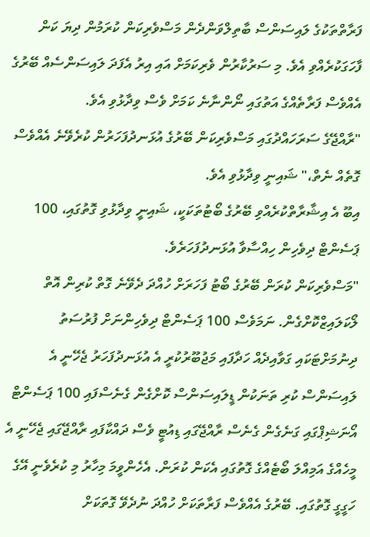ފަރާތްތަކުގެ ލައިސަންސް ބާތިލްވަންދެން މަސްވެރިކަން ކުރަމުން ދިޔަ ކަން ފާހަގަކުރެއްވި އެވެ. މި ސަރުކާރުން ވެރިކަމަށް އައި އިރު އެފަދަ ލައިސަންސެއް ބޭރުގެ އެއްވެސް ފަރާތެއްގެ އަތުގައި ނޯންނާނެ ކަމަށް ވެސް ވިދާޅުވި އެވެ.
"ރާއްޖޭގެ ސަރަހައްދުގައި މަސްވެރިކަން ބޭރުގެ އުޅަނދުފަހަރުން ކުރެވޭނެ އެއްވެސް ގޮތެއް ނެތް،" ޝައިނީ ވިދާޅުވި އެވެ.
އިބޫ އެ އިޝާރާތްކުރެއްވި ބޭރުގެ ބޯޓުތަކަކީ، ޝައިނީ ވިދާޅުވި ގޮތުގައި، 100 ޕަސެންޓް ދިވެހިން ހިއްސާވާ އުޅަނދުފަހަރެވެ.
"މަސްވެރިކަން ކުރަން ބޭރުގެ ބޯޓު ފަހަރަށް ހުއްދަ ދެވޭނެ ގޮތް ކުރިން އޮތް ލޯކަލައިޒްކޮށްގެން. ނަމަވެސް 100 ޕަސެންޓް ދިވެހިންނަށް ފުރުސަތު ދިނުމަށްޓަކައި ގަވާއިދެއް ހަދާފައި މަޖުބޫރުކުރީ އެ އުޅަނދުފަހަރު ޖެހޭނީ އެ ލައިސަންސް ކުރި ތަނަކުން ޑީލައިސަންސް ކޮށްގެން ގެނެސްފައި 100 ޕަސެންޓް އޯނަޝިޕްގައި ގަނެގެން ގެނެސް ރާއްޖޭގައި ޑިއުޓީ ވެސް ދައްކާފައި ރާއްޖޭގައި ޖެހޭނީ އެ މީހެއްގެ އަމިއްލަ ބޯޓެއްގެ ގޮތުގައި އެކަން ކުރަން. އެހެންވީމަ މިހާރު މި ކުރެވެނީ އޭގެ ހަގީގީ ގޮތުގައި. ބޭރުގެ އެއްވެސް ފަރާތަކަށް ހުއްދަ ނުދެވޭ ގޮތަކަށް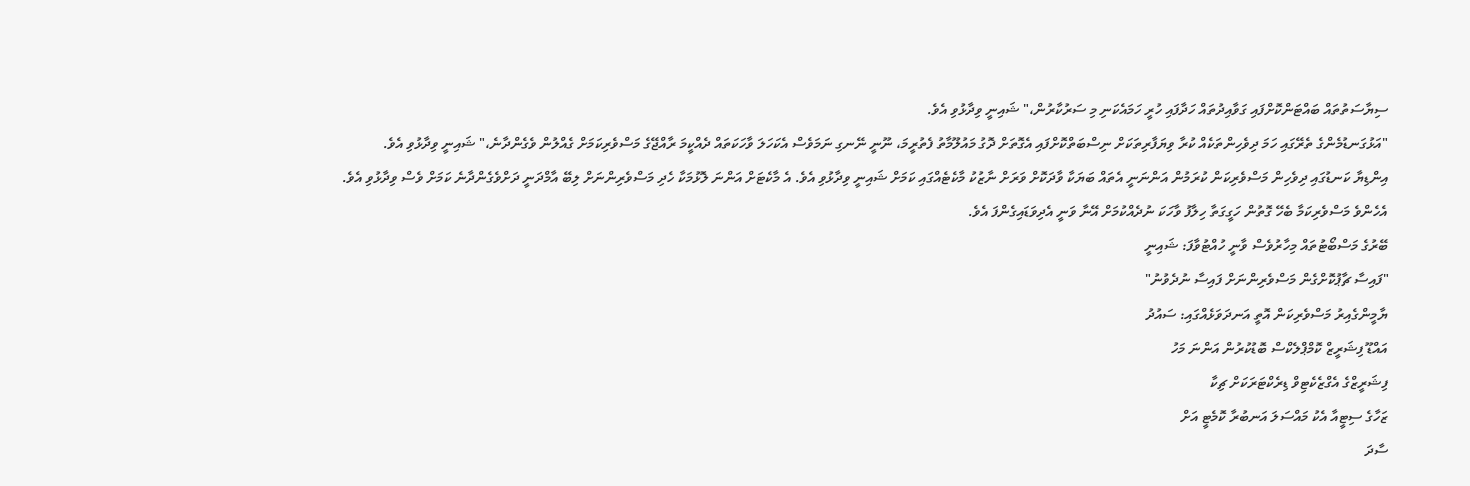ސިޔާސަތުތައް ބައްޓަންކޮށްފައި ގަވާއިދުތައް ހަދާފައި ހުރީ ހަމައެކަނި މި ސަރުކާރުން،" ޝައިނީ ވިދާޅުވި އެވެ.
"އަޅުގަނޑުމެންގެ ތެރޭގައި ހަމަ ދިވެހިންތަކެއް ކުރާ ވިޔަފާރިތަކަށް ނިސްބަތްކޮށްފައި އެގޮތަށް ދޮގު މައުލޫމާތު ފެތުރީމަ، ނޫނީ ނޭނގި ނަމަވެސް އެކަހަލަ ވާހަކަތައް ދެއްކީމަ ރާއްޖޭގެ މަސްވެރިކަމަށް ގެއްލުން ވެގެންދާނެ،" ޝައިނީ ވިދާޅުވި އެވެ.
އިންޑިޔާ ކަނޑުގައި ދިވެހިން މަސްވެރިކަން ކުރަމުން އަންނަނީ އެތައް ބަޔަކާ ވާދަކޮށް ވަރަށް ނާޒުކު މާކެޓެއްގައި ކަމަށް ޝައިނީ ވިދާޅުވި އެވެ. އެ މާކެޓަށް އަންނަ ލޮޅުމަކާ ހެދި މަސްވެރިންނަށް ލިބޭ އާމްދަނީ ދަށްވެގެންދާނެ ކަމަށް ވެސް ވިދާޅުވި އެވެ.
އެހެންވެ މަސްވެރިކަމާ ބެހޭ ގޮތުން ހަގީގަތާ ހިލާފު ވާހަކަ ނުދެއްކުމަށް އޭނާ ވަނީ އެދިވަޑައިގެންފަ އެވެ.
ބޭރުގެ މަސްބޯޓުތައް މިހާރުވެސް ވާނީ ހުއްޓުވާފަ: ޝައިނީ
"ފައިސާ ޗާޕުކޮށްގެން މަސްވެރިންނަށް ފައިސާ ނުދެވުނު"
ޔާމީންގެއިރު މަސްވެރިކަން އޮތީ އަނދަވަޅެއްގައި: ސައުދު
އައްޑޫ ފިޝަރީޒް ކޮމްޕްލެކްސް ބޮޑުކުރުން އަންނަ މަހު
ފިޝަރީޒްގެ އެގްޒެކެޓިވް ޑިރެކްޓަރަކަށް ޗިކާ
ޒަހާގެ ސިޓީއާ އެކު މައްސަލަ އަނބުރާ ކޮމެޓީ އަށް
ސާދަ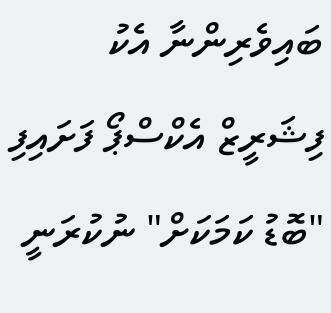ބައިވެރިންނާ އެކު ފިޝަރީޒް އެކްސްޕޯ ފަށައިފި
"ބޮޑު ކަމަކަށް" ނުކުރަނީ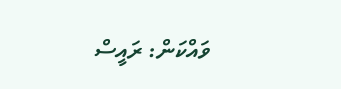ވައްކަން: ރައީސް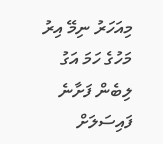މިއަހަރު ނިމޭ އިރު މަހުގެ ހަމަ އަގު ލިބެން ފަށާނެ
ފައިސަލަށް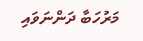މަރުހަބާ ދަންނަވައި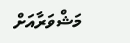މަޝްވަރާއަށް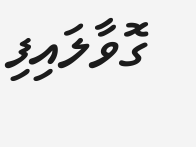ގޮވާލައިފި